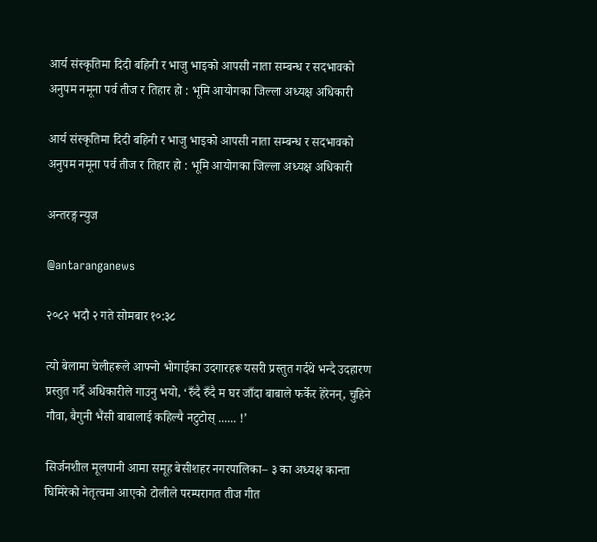आर्य संस्कृतिमा दिदी बहिनी र भाजु भाइको आपसी नाता सम्बन्ध र सदभावको अनुपम नमूना पर्व तीज र तिहार हो : भूमि आयोगका जिल्ला अध्यक्ष अधिकारी

आर्य संस्कृतिमा दिदी बहिनी र भाजु भाइको आपसी नाता सम्बन्ध र सदभावको अनुपम नमूना पर्व तीज र तिहार हो : भूमि आयोगका जिल्ला अध्यक्ष अधिकारी

अन्तरङ्ग न्युज

@antaranganews

२०८२ भदौ २ गते सोमबार १०:३८

त्यो बेलामा चेलीहरूले आफ्नो भोगाईका उदगारहरू यसरी प्रस्तुत गर्दथे भन्दै उदहारण प्रस्तुत गर्दै अधिकारीले गाउनु भयो, ‘रुँदै रुँदै म घर जाँदा बाबाले फर्केर हेरेनन्, चुहिने गौवा, बैगुनी भैंसी बाबालाई कहिल्यै नटुटोस् ...... !’

सिर्जनशील मूलपानी आमा समूह बेसीशहर नगरपालिका– ३ का अध्यक्ष कान्ता घिमिरेको नेतृत्वमा आएको टोलीले परम्परागत तीज गीत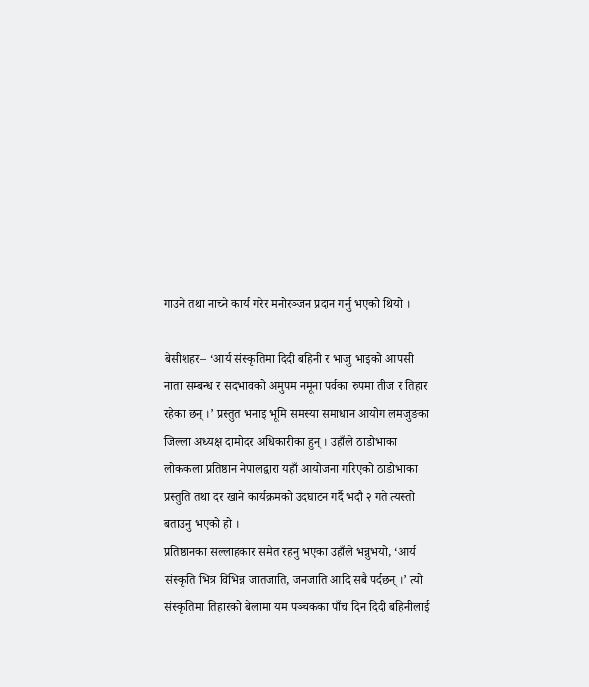गाउने तथा नाच्ने कार्य गरेर मनोरञ्जन प्रदान गर्नु भएको थियो ।

बेसीशहर– ‘आर्य संस्कृतिमा दिदी बहिनी र भाजु भाइको आपसी नाता सम्बन्ध र सदभावको अमुपम नमूना पर्वका रुपमा तीज र तिहार रहेका छन् ।’ प्रस्तुत भनाइ भूमि समस्या समाधान आयोग लमजुङका जिल्ला अध्यक्ष दामोदर अधिकारीका हुन् । उहाँले ठाडोभाका लोककला प्रतिष्ठान नेपालद्वारा यहाँ आयोजना गरिएको ठाडोभाका प्रस्तुति तथा दर खाने कार्यक्रमको उदघाटन गर्दै भदौ २ गते त्यस्तो बताउनु भएको हो ।
प्रतिष्ठानका सल्लाहकार समेत रहनु भएका उहाँले भन्नुभयो, ‘आर्य संस्कृति भित्र विभिन्न जातजाति, जनजाति आदि सबै पर्दछन् ।’ त्यो संस्कृतिमा तिहारको बेलामा यम पञ्चकका पाँच दिन दिदी बहिनीलाई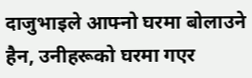दाजुभाइले आफ्नो घरमा बोलाउने हैन, उनीहरूको घरमा गएर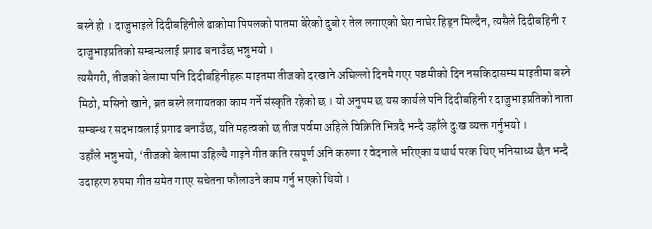बस्ने हो । दाजुभाइले दिदीबहिनीले ढाकोमा पिपलको पातमा बेरेको दुबो र तेल लगाएको घेरा नाघेर हिड्न मिल्दैन, त्यसैले दिदीबहिनी र दाजुभाइप्रतिको सम्बन्धलाई प्रगाढ बनाउँछ भन्नुभयो ।
त्यसैगरी, तीजको बेलामा पनि दिदीबहिनीहरू माइतमा तीजको दरखाने अघिल्लो दिनमै गएर पञ्चमीको दिन नसकिदासम्म माइतीमा बस्ने मिठो, मसिनो खाने, ब्रत बस्ने लगायतका काम गर्ने संस्कृति रहेको छ । यो अनुपम छ यस कार्यले पनि दिदीबहिनी र दाजुभाइप्रतिको नाता सम्बन्ध र सदभावलाई प्रगाढ बनाउँछ, यति महत्वको छ तीज पर्वमा अहिले विक्रिति भित्रदै भन्दै उहाँले दुःख व्यक्त गर्नुभयो ।
उहाँले भन्नुभयो, ‘तीजको बेलामा उहिल्यै गाइने गीत कति रसपूर्ण अनि करुणा र वेदनाले भरिएका यथार्थ परक थिए भनिसाध्य छैन भन्दै उदाहरण रुपमा गीत समेत गाएर सचेतना फौलाउने काम गर्नु भएको थियो ।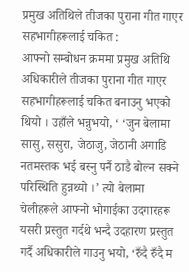प्रमुख अतिथिले तीजका पुराना गीत गाएर सहभागीहरूलाई चकित :
आफ्नो सम्बोधन क्रममा प्रमुख अतिथि अधिकारीले तीजका पुराना गीत गाएर सहभागीहरूलाई चकित बनाउनु भएको थियो । उहाँले भन्नुभयो, ‘ ‘जुन बेलामा सासु, ससुरा, जेठाजु, जेठानी अगाडि नतमस्तक भई बस्नु पर्नै ठाडै बोल्न सक्ने परिस्थिति हुन्नथ्यो ।’ त्यो बेलामा चेलीहरूले आफ्नो भोगाईका उदगारहरू यसरी प्रस्तुत गर्दथे भन्दै उदहारण प्रस्तुत गर्दै अधिकारीले गाउनु भयो, ‘रुँदै रुँदै म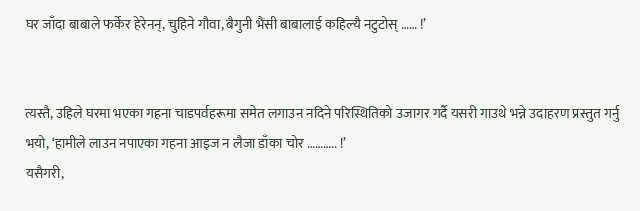घर जाँदा बाबाले फर्केर हेरेनन्, चुहिने गौवा, बैगुनी भैंसी बाबालाई कहिल्यै नटुटोस् …… !’


त्यस्तै, उहिले घरमा भएका गहना चाडपर्वहरूमा समेत लगाउन नदिने परिस्थितिको उजागर गर्दै यसरी गाउथे भन्ने उदाहरण प्रस्तुत गर्नु भयो, ‘हामीले लाउन नपाएका गहना आइज न लैजा डाँका चोर ……….. !’
यसैगरी,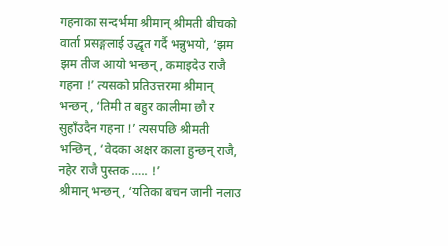गहनाका सन्दर्भमा श्रीमान् श्रीमती बीचको वार्ता प्रसङ्गलाई उद्धृत गर्दै भन्नुभयो, ‘झम झम तीज आयो भन्छन्, कमाइदेउ राजै गहना !’ त्यसको प्रतिउत्तरमा श्रीमान् भन्छन्, ‘तिमी त बहुर कालीमा छौ र सुहाँउदैन गहना !’ त्यसपछि श्रीमती भन्छिन्, ‘वेदका अक्षर काला हुन्छन् राजै, नहेर राजै पुस्तक ….. !’
श्रीमान् भन्छन्, ‘यतिका बचन जानी नलाउ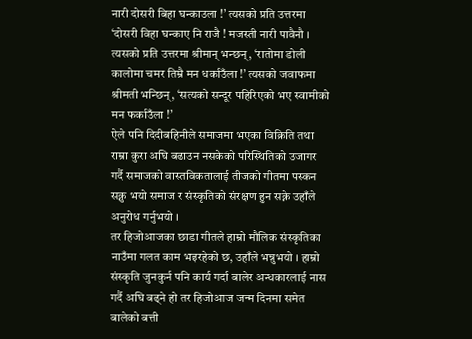नारी दोसरी बिहा घन्काउला !’ त्यसको प्रति उत्तरमा ‘दोसरी विहा घन्काए नि राजै ! मजस्ती नारी पावैनौ । त्यसको प्रति उत्तरमा श्रीमान् भन्छन्, ‘रातोमा डोली कालोमा चमर तिम्रै मन धर्काउँला !’ त्यसको जवाफमा श्रीमती भन्छिन्, ‘सत्यको सन्दूर पहिरिएको भए स्वामीको मन फर्काउँला !’
ऐले पनि दिदीबहिनीले समाजमा भएका विक्रिति तथा राम्रा कुरा अघि बढाउन नसकेको परिस्थितिको उजागर गर्दै समाजको वास्तविकतालाई तीजको गीतमा पस्कन सक्नु भयो समाज र संस्कृतिको संरक्षण हुन सक्ने उहाँले अनुरोध गर्नुभयो ।
तर हिजोआजका छाडा गीतले हाम्रो मौलिक संस्कृतिका नाउँमा गलत काम भइरहेको छ, उहाँले भन्नुभयो । हाम्रो संस्कृति जुनकुर्न पनि कार्य गर्दा बालेर अन्धकारलाई नास गर्दै अघि बढ्ने हो तर हिजोआज जन्म दिनमा समेत बालेको बत्ती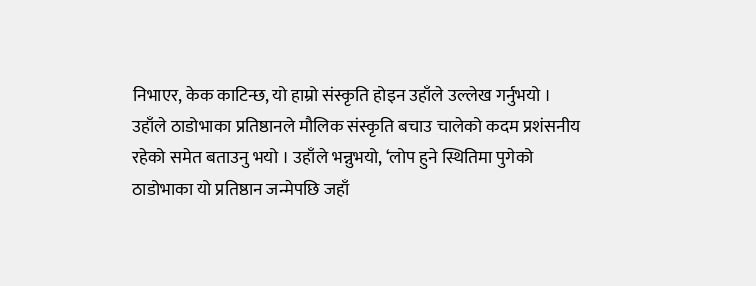निभाएर, केक काटिन्छ, यो हाम्रो संस्कृति होइन उहाँले उल्लेख गर्नुभयो ।
उहाँले ठाडोभाका प्रतिष्ठानले मौलिक संस्कृति बचाउ चालेको कदम प्रशंसनीय रहेको समेत बताउनु भयो । उहाँले भन्नुभयो, ‘लोप हुने स्थितिमा पुगेको ठाडोभाका यो प्रतिष्ठान जन्मेपछि जहाँ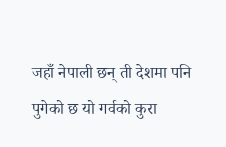जहाँ नेपाली छन् ती देशमा पनि पुगेको छ यो गर्वको कुरा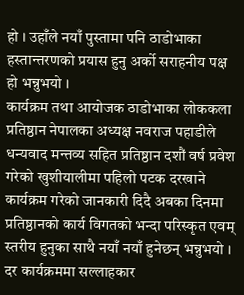हो । उहाँले नयाँ पुस्तामा पनि ठाडोभाका हस्तान्तरणको प्रयास हुनु अर्को सराहनीय पक्ष हो भन्नुभयो ।
कार्यक्रम तथा आयोजक ठाडोभाका लोककला प्रतिष्ठान नेपालका अध्यक्ष नवराज पहाडीले धन्यवाद मन्तव्य सहित प्रतिष्ठान दशौं वर्ष प्रवेश गरेको खुशीयालीमा पहिलो पटक दरखाने कार्यक्रम गरेको जानकारी दिदै अबका दिनमा प्रतिष्ठानको कार्य विगतको भन्दा परिस्कृत एवम् स्तरीय हुनुका साथै नयाँ नयाँ हुनेछन् भन्नुभयो ।
दर कार्यक्रममा सल्लाहकार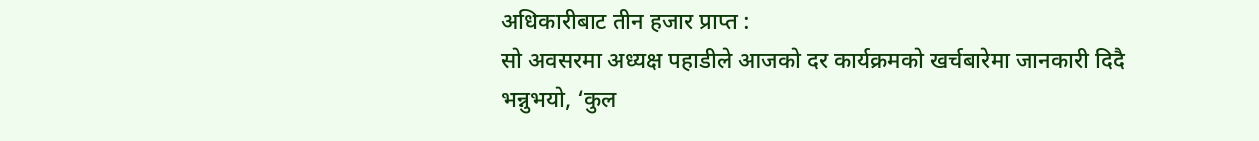अधिकारीबाट तीन हजार प्राप्त :
सो अवसरमा अध्यक्ष पहाडीले आजको दर कार्यक्रमको खर्चबारेमा जानकारी दिदै भन्नुभयो, ‘कुल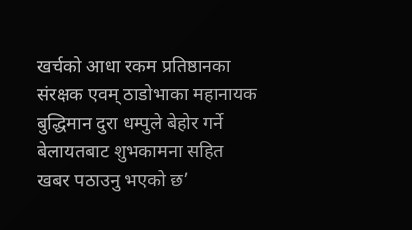खर्चको आधा रकम प्रतिष्ठानका संरक्षक एवम् ठाडोभाका महानायक बुद्धिमान दुरा धम्पुले बेहोर गर्ने बेलायतबाट शुभकामना सहित खबर पठाउनु भएको छ’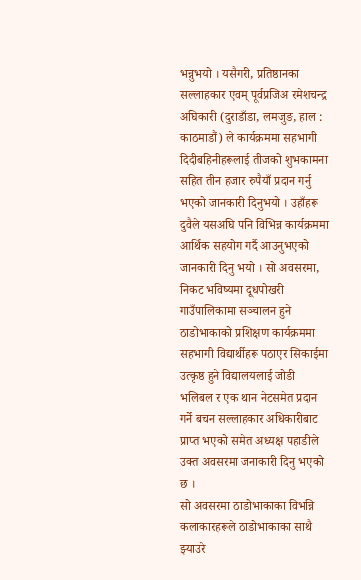भन्नुभयो । यसैगरी, प्रतिष्ठानका सल्लाहकार एवम् पूर्वप्रजिअ रमेशचन्द्र अघिकारी (दुराडाँडा, लमजुङ, हाल : काठमाडौं) ले कार्यक्रममा सहभागी दिदीबहिनीहरूलाई तीजको शुभकामना सहित तीन हजार रुपैयाँ प्रदान गर्नु भएको जानकारी दिनुभयो । उहाँहरू दुवैले यसअघि पनि विभिन्न कार्यक्रममा आर्थिक सहयोग गर्दै आउनुभएको जानकारी दिनु भयो । सो अवसरमा, निकट भविष्यमा दूधपोखरी गाउँपालिकामा सञ्चालन हुने ठाडोभाकाको प्रशिक्षण कार्यक्रममा सहभागी विद्यार्थीहरू पठाएर सिकाईमा उत्कृष्ठ हुने विद्यालयलाई जोडी भलिबल र एक थान नेटसमेत प्रदान गर्ने बचन सल्लाहकार अधिकारीबाट प्राप्त भएको समेत अध्यक्ष पहाडीले उक्त अवसरमा जनाकारी दिनु भएको छ ।
सो अवसरमा ठाडोभाकाका विभन्नि कलाकारहरूले ठाडोभाकाका साथै झ्याउरे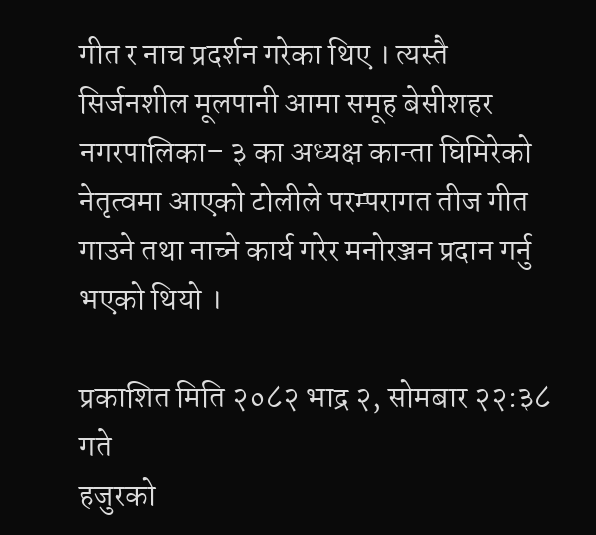गीत र नाच प्रदर्शन गरेका थिए । त्यस्तै सिर्जनशील मूलपानी आमा समूह बेसीशहर नगरपालिका– ३ का अध्यक्ष कान्ता घिमिरेको नेतृत्वमा आएको टोलीले परम्परागत तीज गीत गाउने तथा नाच्ने कार्य गरेर मनोरञ्जन प्रदान गर्नु भएको थियो ।

प्रकाशित मिति २०८२ भाद्र २, सोमबार २२:३८ गते
हजुरको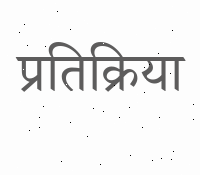प्रतिक्रिया